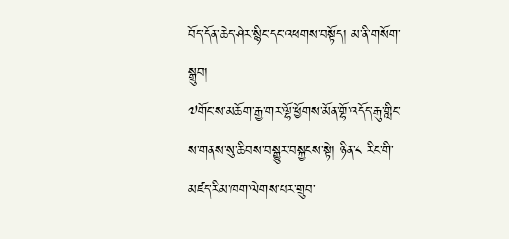བོད་དོན་ཆེད་ཤེར་སྙིང་དང་འཕགས་བསྟོད། མ་ནི་གསོག་སྒྲུབ།
༧གོང་ས་མཆོག་རྒྱ་གར་ལྷོ་ཕྱོགས་མོན་གྷོ་འདོད་རྒུ་གླིང་ས་གནས་སུ་ཆིབས་བསྒྱུར་བསྐྱངས་སྟེ། ཉིན་༨ རིང་གི་མཛད་རིམ་ཁག་ལེགས་པར་གྲུབ་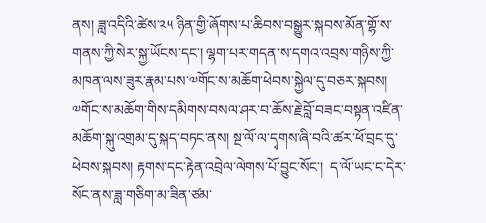ནས། ཟླ་འདིའི་ཚེས་༢༥ ཉིན་གྱི་ཞོགས་པ་ཆིབས་བསྒྱུར་སྐབས་མོན་གྷོ་ས་གནས་ཀྱི་སེར་སྐྱ་ཡོངས་དང་། ལྷག་པར་གདན་ས་དགའ་འབྲས་གཉིས་ཀྱི་མཁན་ལས་ཟུར་རྣམ་པས་༧གོང་ས་མཆོག་ཕེབས་སྐྱེལ་དུ་བཅར་སྐབས།
༧གོང་ས་མཆོག་གིས་དམིགས་བསལ་ཤར་བ་ཆོས་རྗེ་བློ་བཟང་བསྟན་འཛིན་མཆོག་སྐུ་འགྲམ་དུ་སྐད་བཏང་ནས། སྔ་ལོ་ལ་དྭགས་ཞི་བའི་ཚར་ཕོ་བྲང་དུ་ཕེབས་སྐབས། རྟགས་དང་རྟེན་འབྲེལ་ལེགས་པོ་བྱུང་སོང་།  ད་ལོ་ཡང་ང་དེར་སོང་ནས་ཟླ་གཅིག་མ་ཟིན་ཙམ་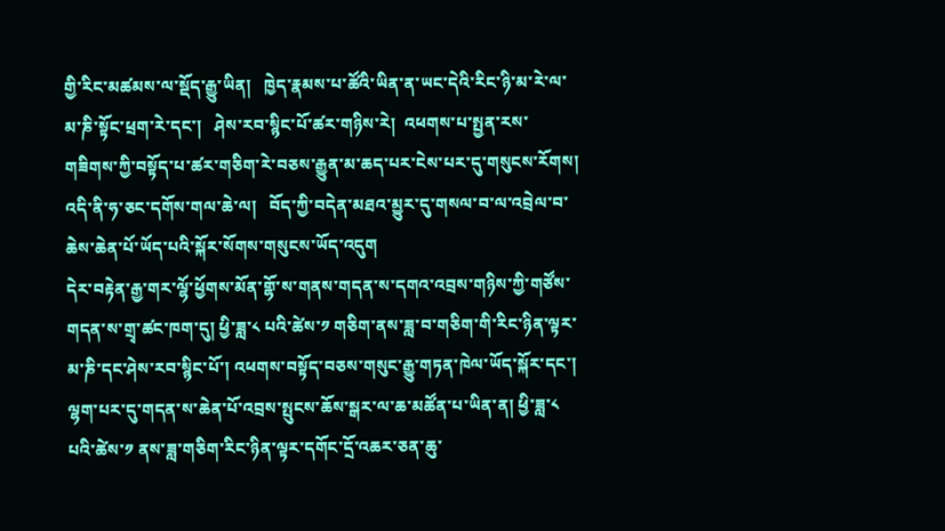གྱི་རིང་མཚམས་ལ་སྡོད་རྒྱུ་ཡིན།   ཁྱེད་རྣམས་པ་ཚོའི་ཡིན་ན་ཡང་དེའི་རིང་ཉི་མ་རེ་ལ་མ་ཎི་སྟོང་ཕྲག་རེ་དང་།   ཤེས་རབ་སྙིང་པོ་ཚར་གཉིས་རེ།  འཕགས་པ་སྤྱན་རས་གཟིགས་ཀྱི་བསྟོད་པ་ཚར་གཅིག་རེ་བཅས་རྒྱུན་མ་ཆད་པར་ངེས་པར་དུ་གསུངས་རོགས།  འདི་ནི་ཧ་ཅང་དགོས་གལ་ཆེ་ལ།   བོད་ཀྱི་བདེན་མཐའ་མྱུར་དུ་གསལ་བ་ལ་འབྲེལ་བ་ཆེས་ཆེན་པོ་ཡོད་པའི་སྐོར་སོགས་གསུངས་ཡོད་འདུག
དེར་བརྟེན་རྒྱ་གར་ལྷོ་ཕྱོགས་མོན་གྷོ་ས་གནས་གདན་ས་དགའ་འབྲས་གཉིས་ཀྱི་གཙོས་གདན་ས་གྲྭ་ཚང་ཁག་དུ། ཕྱི་ཟླ་༨ པའི་ཚེས་༡ གཅིག་ནས་ཟླ་བ་གཅིག་གི་རིང་ཉིན་ལྟར་མ་ཎི་དང་ཤེས་རབ་སྙིང་པོ་། འཕགས་བསྟོད་བཅས་གསུང་རྒྱུ་གཏན་ཁེལ་ཡོད་སྐོར་དང་།  ལྷག་པར་དུ་གདན་ས་ཆེན་པོ་འབྲས་སྤུངས་ཆོས་སྒར་ལ་ཆ་མཚོན་པ་ཡིན་ན། ཕྱི་ཟླ་༨ པའི་ཚེས་༡ ནས་ཟླ་གཅིག་རིང་ཉིན་ལྟར་དགོང་དྲོ་འཆར་ཅན་ཆུ་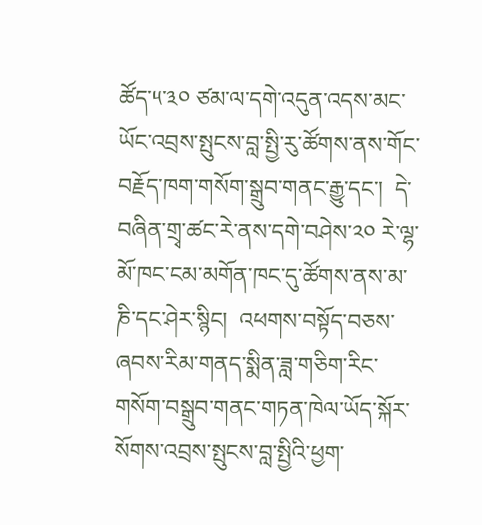ཚོད་༥་༣༠ ཙམ་ལ་དགེ་འདུན་འདས་མང་ཡོང་འབྲས་སྤུངས་བླ་སྤྱི་རུ་ཚོགས་ནས་གོང་བརྗོད་ཁག་གསོག་སྒྲུབ་གནང་རྒྱུ་དང་།  དེ་བཞིན་གྲྭ་ཚང་རེ་ནས་དགེ་བཤེས་༢༠ རེ་ལྷ་མོ་ཁང་ངམ་མགོན་ཁང་དུ་ཚོགས་ནས་མ་ཎི་དང་ཤེར་སྙིང།  འཕགས་བསྟོད་བཅས་ཞབས་རིམ་གནད་སྨིན་ཟླ་གཅིག་རིང་གསོག་བསྒྲུབ་གནང་གཏན་ཁེལ་ཡོད་སྐོར་སོགས་འབྲས་སྤུངས་བླ་སྤྱིའི་ཕྱག་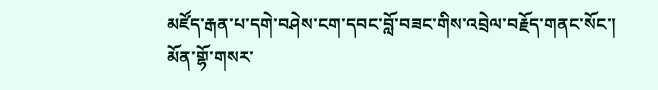མཛོད་རྒན་པ་དགེ་བཤེས་ངག་དབང་བློ་བཟང་གིས་འབྲེལ་བརྗོད་གནང་སོང་།
མོན་གྷོ་གསར་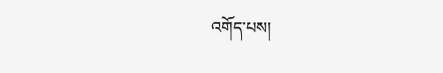འགོད་པས།